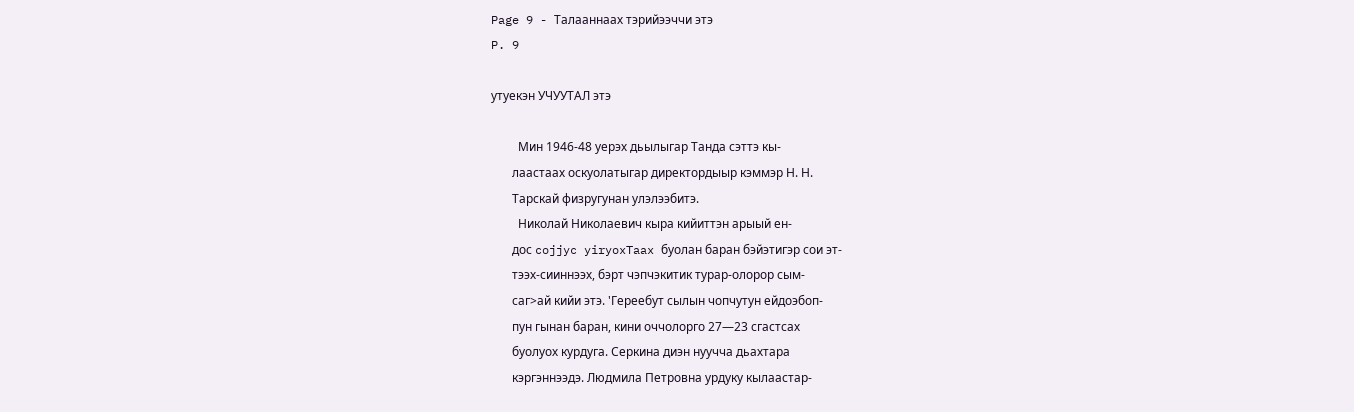Page 9 - Талааннаах тэрийээччи этэ
P. 9

утуекэн УЧУУТАЛ этэ

         Мин 1946-48 уерэх дьылыгар Танда сэттэ кы-
       лаастаах оскуолатыгар директордыыр кэммэр Н. Н.
       Тарскай физругунан улэлээбитэ.
         Николай Николаевич кыра кийиттэн арыый ен-
       дос cojjyc yiryoxTaax буолан баран бэйэтигэр сои эт-
       тээх-сииннээх, бэрт чэпчэкитик турар-олорор сым-
       саг>ай кийи этэ. 'Гереебут сылын чопчутун ейдоэбоп-
       пун гынан баран, кини оччолорго 27—23 сгастсах
       буолуох курдуга. Серкина диэн нуучча дьахтара
       кэргэннээдэ. Людмила Петровна урдуку кылаастар-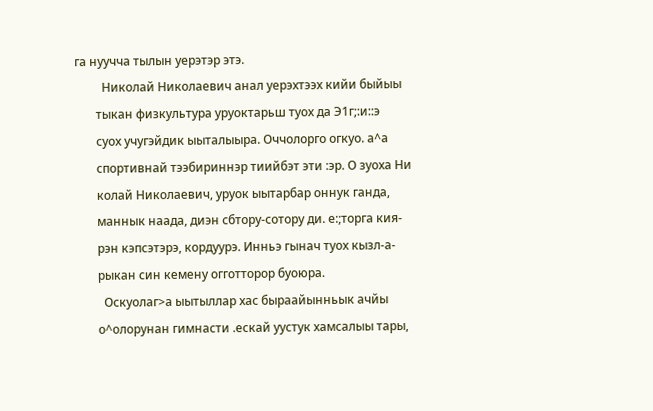га нуучча тылын уерэтэр этэ.
         Николай Николаевич анал уерэхтээх кийи быйыы
       тыкан физкультура уруоктарьш туох да Э1г;:и::э
       суох учугэйдик ыыталыыра. Оччолорго огкуо. а^а
       спортивнай тээбириннэр тиийбэт эти :эр. О зуоха Ни
       колай Николаевич, уруок ыытарбар оннук ганда,
       маннык наада, диэн сбтору-сотору ди. е:;торга кия-
       рэн кэпсэтэрэ, кордуурэ. Инньэ гынач туох кызл-а-
       рыкан син кемену огготторор буоюра.
         Оскуолаг>а ыытыллар хас быраайынньык ачйы
       о^олорунан гимнасти .ескай уустук хамсалыы тары,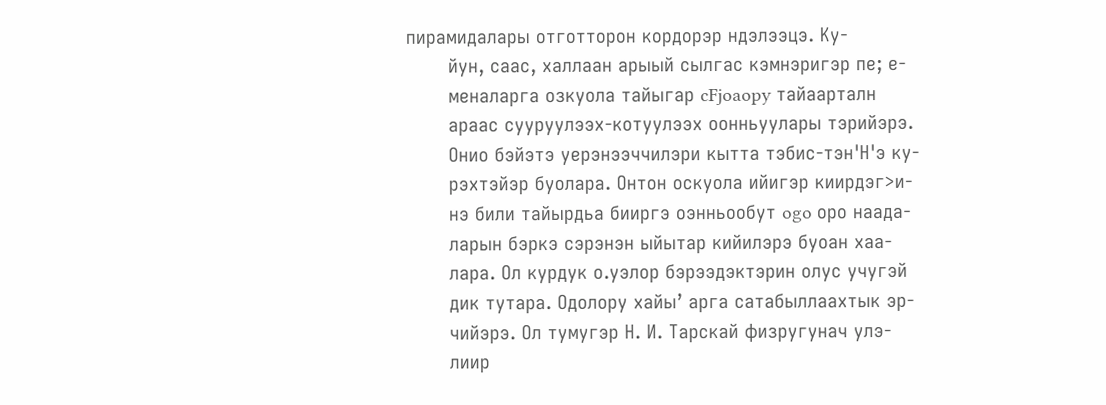пирамидалары отготторон кордорэр ндэлээцэ. Ку-
       йун, саас, халлаан арыый сылгас кэмнэригэр пе; е-
       меналарга озкуола тайыгар cFjoaopy тайаарталн
       араас сууруулээх-котуулээх оонньуулары тэрийэрэ.
       Онио бэйэтэ уерэнээччилэри кытта тэбис-тэн'Н'э ку-
       рэхтэйэр буолара. Онтон оскуола ийигэр киирдэг>и-
       нэ били тайырдьа бииргэ оэнньообут ogo оро наада-
       ларын бэркэ сэрэнэн ыйытар кийилэрэ буоан хаа-
       лара. Ол курдук о.уэлор бэрээдэктэрин олус учугэй
       дик тутара. Одолору хайы’ арга сатабыллаахтык эр-
       чийэрэ. Ол тумугэр Н. И. Тарскай физругунач улэ-
       лиир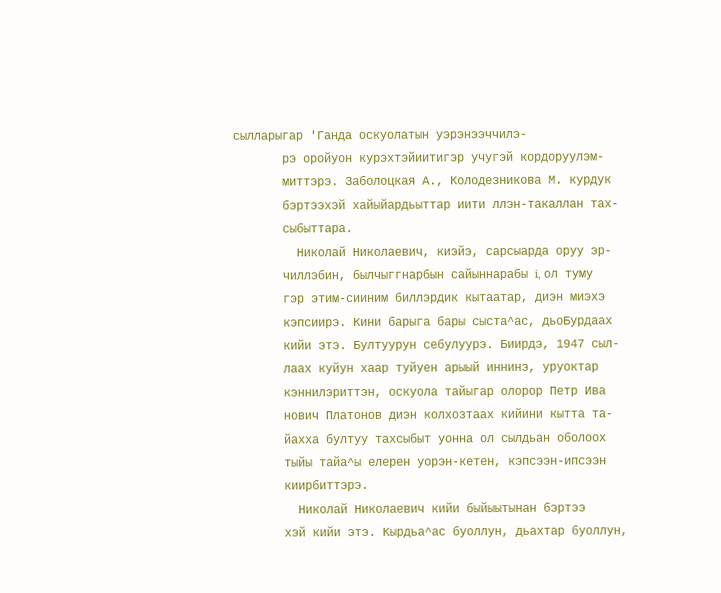сылларыгар 'Ганда оскуолатын уэрэнээччилэ-
       рэ оройуон курэхтэйиитигэр учугэй кордоруулэм-
       миттэрэ. Заболоцкая А., Колодезникова М. курдук
       бэртээхэй хайыйардьыттар иити ллэн-такаллан тах-
       сыбыттара.
         Николай Николаевич, киэйэ, сарсыарда оруу эр-
       чиллэбин, былчыггнарбын сайыннарабы i, ол туму
       гэр этим-сииним биллэрдик кытаатар, диэн миэхэ
       кэпсиирэ. Кини барыга бары сыста^ас, дьоБурдаах
       кийи этэ. Бултуурун себулуурэ. Биирдэ, 1947 сыл-
       лаах куйун хаар туйуен арыый иннинэ, уруоктар
       кэннилэриттэн, оскуола тайыгар олорор Петр Ива
       нович Платонов диэн колхозтаах кийини кытта та-
       йахха бултуу тахсыбыт уонна ол сылдьан оболоох
       тыйы тайа^ы елерен уорэн-кетен, кэпсээн-ипсээн
       киирбиттэрэ.
         Николай Николаевич кийи быйыытынан бэртээ
       хэй кийи этэ. Кырдьа^ас буоллун, дьахтар буоллун,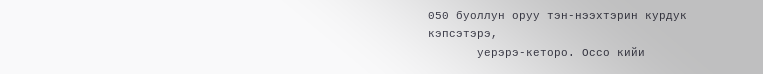050 буоллун оруу тэн-нээхтэрин курдук кэпсэтэрэ,
       уерэрэ-кеторо. Оссо кийи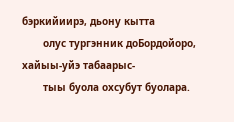бэркийиирэ, дьону кытта
       олус тургэнник доБордойоро, хайыы-уйэ табаарыс-
       тыы буола охсубут буолара.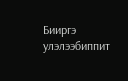Бииргэ улэлээбиппит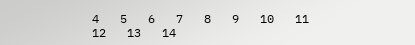4   5   6   7   8   9   10   11   12   13   14